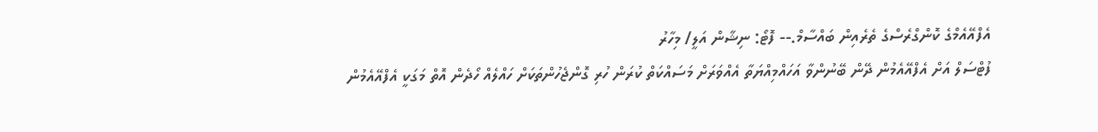އެފްއޭއެމްގެ ކޮންގްރެސްގެ ތެރެއިން ބައްސާމް.-- ފޮޓޯ: ނިޝާން އަލީ/ މިހާރު
ފުޓްސަލް އަށް އެފްއޭއެމުން ދޭން ބޭނުންވާ އަހައްމިއްޔަތާ އެއްވަރަށް މަސައްކަތް ކުރަން ހުރި ގޮންޖެހުންތަކަށް ހައްލެއް ހޯދެން އޮތް މަގަކީ އެފްއޭއެމުން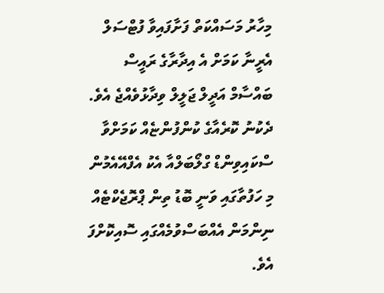މިހާރު މަސައްކަތް ފަށާފައިވާ ފުޓްސަލް އެރީނާ ކަމަށް އެ އިދާރާގެ ރައީސް ބައްސާމް އަދީލް ޖަލީލް ވިދާޅުވެއްޖެ އެވެ.
ދެކުނު ކޮރެއާގެ ކުންފުންޏެއް ކަމަށްވާ ސްކައިވިންޑް ގްލޯބަލްއާ އެކު އެފްއޭއެމުން މި ހަފުތާގައި ވަނީ ބޮޑު ތިން ޕްރޮޖެކްޓެއް ނިންމަން އެއްބަސްވުމެއްގައި ސޮއިކޮށްފަ އެވެ.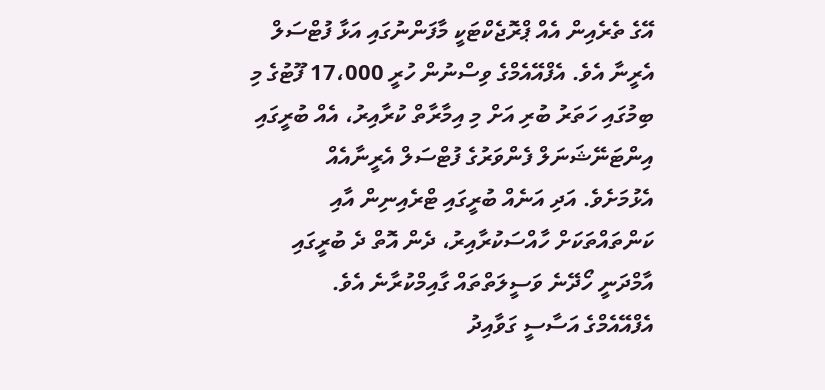އޭގެ ތެރެއިން އެއް ޕްރޮޖެކްޓަކީ މާފަންނުގައި އަޅާ ފުޓްސަލް އެރީނާ އެވެ. އެފްއޭއެމްގެ ވިސްނުން ހުރީ 17،000 ފޫޓުގެ މި ބިމުގައި ހަތަރު ބުރި އަށް މި އިމާރާތް ކުރާއިރު، އެއް ބުރީގައި އިންޓަނޭޝަނަލް ފެންވަރުގެ ފުޓްސަލް އެރީނާއެއް އެޅުމަށެވެ. އަދި އަނެއް ބުރީގައި ޓްރެއިނިން އާއި ކަންތައްތަކަށް ހާއްސަކުރާއިރު، ދެން އޮތް ދެ ބުރީގައި އާމްދަނީ ހޯދޭނެ ވަސީލަތްތައް ގާއިމްކުރާނެ އެވެ.
އެފްއޭއެމްގެ އަސާސީ ގަވާއިދު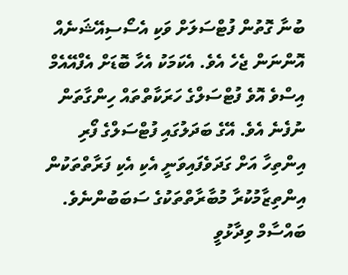ބުނާ ގޮތުން ފުޓްސަލަށް ވަކި އެސޯސިއޭޝަނެއް އޮންނަން ޖެހެ އެވެ. އެކަމަކު އެހާ ބޮޑަށް އެފްއޭއެމް އިސްވެ އޮވެ ފުޓްސަލްގެ ހަރަކާތްތައް ހިންގާތަން ނުފެނެ އެވެ. އޭގެ ބަދަލުގައި ފުޓްސަލްގެ ފޯރި އިންތިހާ އަށް ގަދަވެފައިވަނީ އެކި އެކި ފަރާތްތަކުން އިންތިޒާމުކުރާ މުބާރާތްތަކުގެ ސަބަބުންނެވެ.
ބައްސާމް ވިދާޅުވީ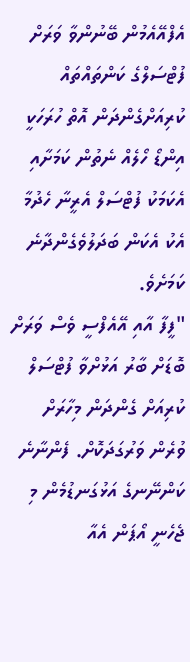އެފްއޭއެމުން ބޭނުންވާ ވަރަށް ފުޓްސަލްގެ ކަންތައްތައް ކުރިއަށްގެންދަން އޮތް ހުރަހަކީ އިންޑޯ ހޯލެއް ނެތުން ކަމަށާއި އެކަމަކު ފުޓްސަލް އެރީނާ ހެދުމާ އެކު އެކަން ބަދަލުވެގެންދާނެ ކަމަށެވެ.
"ފީފާ އާއި އޭއެފްސީ ވެސް ވަރަށް ބޮޑަށް ބާރު އަޅުށްވާ ފުޓްސަލް ކުރިއަށް ގެންދަން މިހާރަށް ވުރެން ވަރުގަދަކޮށް. ފެންނާނެ ކަންނޭނގެ އަޅުގަނޑުމެން މި ޖެހެނީ އޯޕަން އެއާ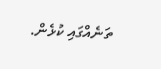ތަނެއްގައި ކުޅެން.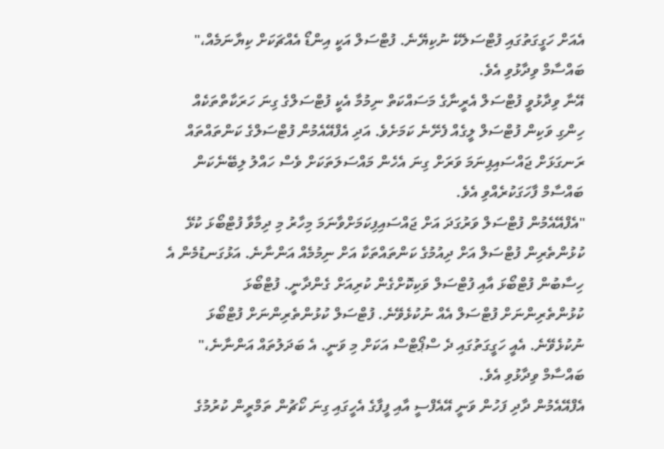އެއަށް ހަގީގަތުގައި ފުޓްސަލެކޭ ނުކިޔޭނެ. ފުޓްސަލް އަކީ އިންޑޯ އެއްޗަކަށް ކިޔާނަމެއް،" ބައްސާމް ވިދާޅުވި އެވެ.
އޭނާ ވިދާޅުވީ ފުޓްސަލް އެރީނާގެ މަސައްކަތް ނިމުމާ އެކީ ފުޓްސަލްގެ ގިނަ ހަރަކާތްތަކެއް ހިންގި ވަކިން ފުޓްސަލް ލީގެއް ފެށޭނެ ކަމަށެވެ. އަދި އެފްއޭއެމުން ފުޓްސަލްގެ ކަންތައްތައް ރަނގަޅަށް ޖައްސައިފިނަމަ ވަރަށް ގިނަ އެހެން މައްސަލަތަކަށް ވެސް ހައްލު ލިބޭނެކަން ބައްސާމް ފާހަގަކުރެއްވި އެވެ.
"އެފްއޭއެމުން ފުޓްސަލް ވަރުގަދަ އަށް ޖައްސައިފިކަމަށްވާނަމަ މިހާރު މި ދިމާވާ ފުޓްބޯޅަ ކުޅޭ ކުޅުންތެރިން ފުޓްސަލް އަށް ދިއުމުގެ ކަންތައްތަކާ އަށް ނިމުމެއް އަންނާނެ. އަޅުގަނޑުމެން އެ ހިސާބުން ފުޓްބޯޅަ އާއި ފުޓްސަލް ވަކިކޮށްގެން ކުރިއަށް ގެންދާނީ. ފުޓްބޯޅަ ކުޅުންތެރިންނަށް ފުޓްސަލް އެއް ނުކުޅެވޭނެ. ފުޓްސަލް ކުޅުންތެރިންނަށް ފުޓްބޯޅަ ނުކުޅެވޭނެ. އެއީ ހަގީގަތުގައި ދެ ސްޕޯޓްސް އަކަށް މި ވަނީ. އެ ބަދަލުތައް އަންނާނެ،" ބައްސާމް ވިދާޅުވި އެވެ.
އެފްއޭއެމުން ދާދި ފަހުން ވަނީ އޭއެފްސީ އާއި ފީފާގެ އެހީގައި ގިނަ ކޯޗުން ތަމްރީން ކުރުމުގެ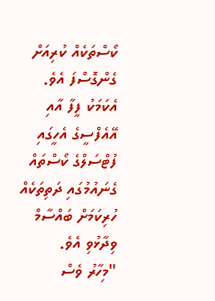ކޯސްތަކެއް ކުރިއަށް ގެންގޮސްފަ އެވެ. އެކަމަކު ފީފާ އާއި އޭއެފްސީގެ އެހީގައި ފުޓްސަލްގެ ކޯސްތައް ގެނައުމުގައި ދަތިތަކެއް ހުރިކަމަށް ބައްސާމް ވިދާޅުވި އެވެ.
"މިހާރު ވެސް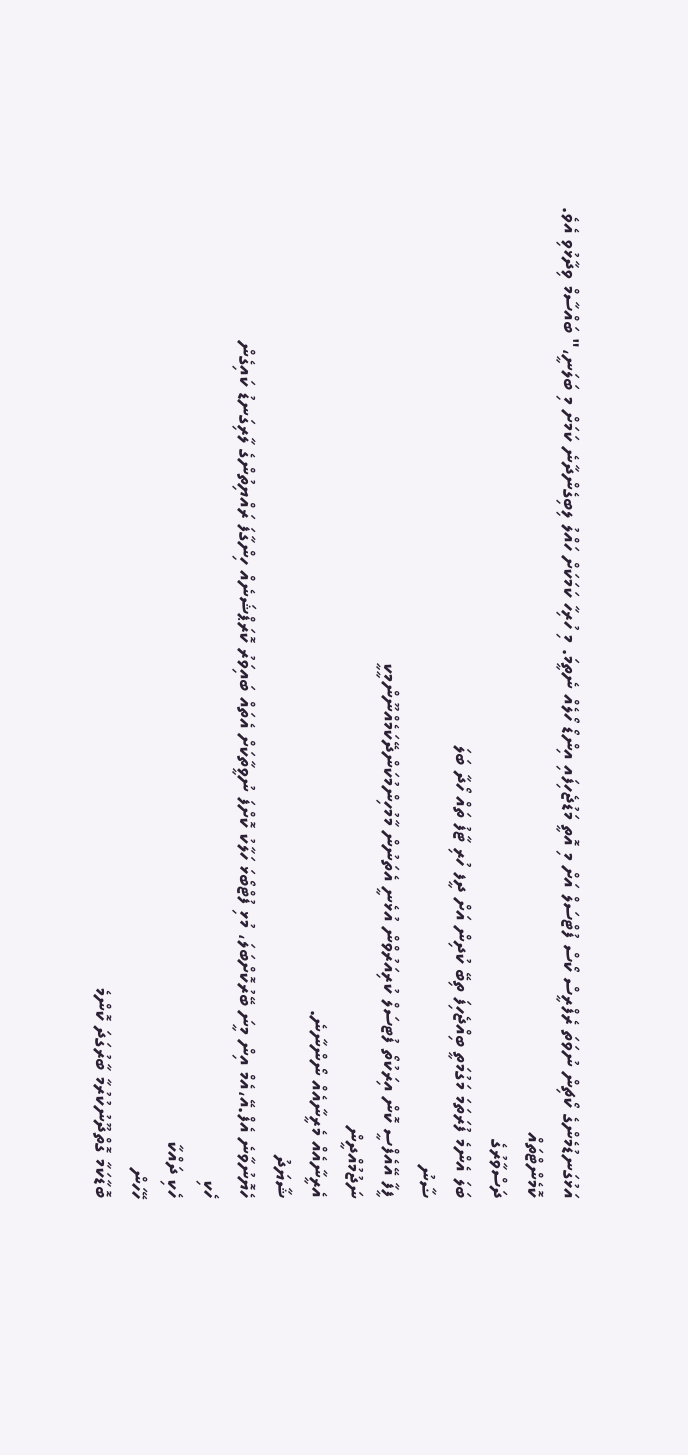އަޅުގަނޑުމެންގެ ކޯޗިން ނުވަތަ ރެފްރީސް ކޯސް ފުޓްސަލް އަށް މި އޮތީ މަޑުޖެހިފައި އިންޑޯ ހޯލެއް ނެތީމަ. މި ހުރިހާ ކަމަކަށް ހައްލު ލިބިގެންދާނެ ކަމަށް މި ބަލަނީ،" ބައްސާމް ވިދާޅުވި އެވެ.
ކޮމެންޓްތައް
ދަސްވާރުގެ
ބަލަ އެންމެ ފުރަތަމަ މަގުމަތީ ބިއްޖެހިފަ ތިބޭ ކުދިން އަށް ދީފ ހުރި ޓާފު ތައް ހޯދާ ބަލަ
ޟާނު
ފީފާ އޭއެފްސީ ކޮން އިރަކުތޯ ފުޓސަލް ކުރިއަރުވްން އުޅެނީ އެތަނުން މާމުހިންމުކަންދޭކަމެއްނޫންމީކީ
ނަޖުމުއްދީން
އެރީނާއެއް މެރީނާއެއް ނޯންނާނެ.
ޝާޔަދު
ހެޔޮނުވާނެ އެފް.އޭ،އެމް އިން މީނަ ބޭރުކޮށްބަލަ، މުޅި ފުޓްބޯޅަ ހަލާކު ކޮށްފަ ނުވީތާކަށް އެތައް ބައިވަރު ކޮރަޕްޝަނެއް ހިންގާފަ ރައްޔިތުންގެ ލާރިގަނޑު ކައިގެން
ހެކި
ހެކި ދައްކާ
ހޭހަން
ބޮޑާކަމާ ގޮތްދޫނުކުރުމާ ބާރުގަދަ ކޮންމެ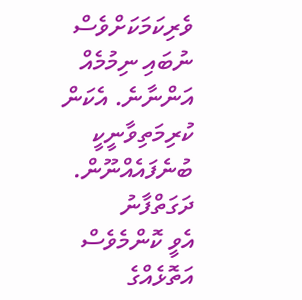ވެރިކަމަކަށްވެސް ނުބައި ނިމުމެއް އަންނާނެ. އެކަން ކުރިމަތިވާނީކީ ބުނެފައެއްނޫން.
ދަގަތްފާނު
އެވީ ކޮންމެވެސް އަތޮޅެއްގެ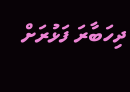ދިހަބާރަ ފަޅުރަށް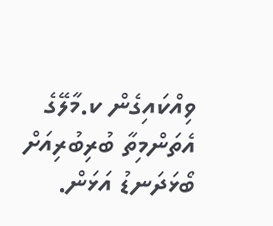ވިއްކައިގެން ކ.މާލޭގެ އެތަންމިތާ ބުރިބުރިއަށް ބޯޅަދަނޑު އަޅަން.